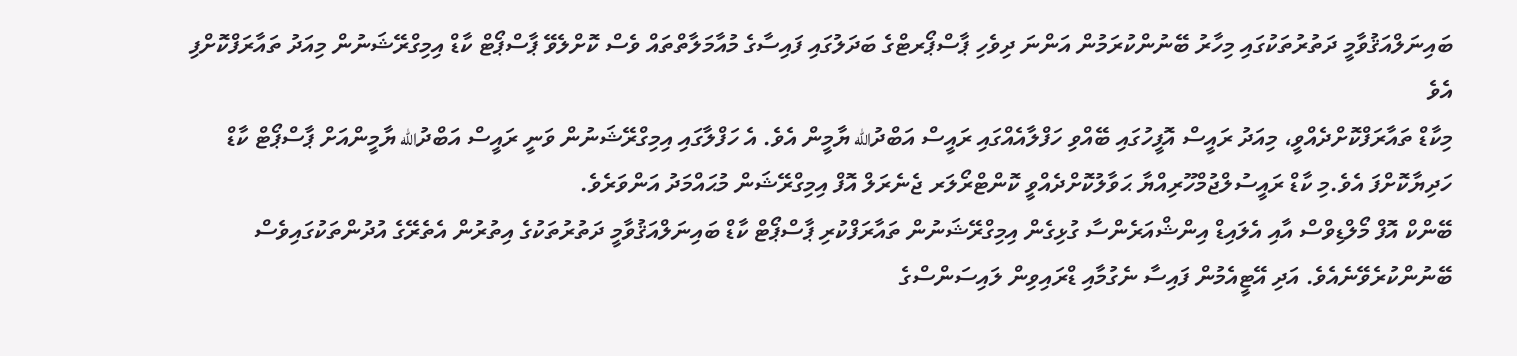ބައިނަލްއަޤުވާމީ ދަތުރުތަކުގައި މިހާރު ބޭނުންކުރަމުން އަންނަ ދިވެހި ޕާސްޕޯރޓްގެ ބަދަލުގައި ފައިސާގެ މުއާމަލާތްތައް ވެސް ކޮށްލެވޭ ޕާސްޕޯޓް ކާޑް އިމިގްރޭޝަނުން މިއަދު ތައާރަފްކޮށްފި އެވެ
މިކާޑް ތައާރަފްކޮށްދެއްވީ، މިއަދު ރައީސް އޮފީހުގައި ބޭއްވި ހަފްލާއެއްގައި ރައީސް އަބްދުالله ޔާމީން އެވެ. އެ ހަފްލާގައި އިމިގްރޭޝަނުން ވަނީ ރައީސް އަބްދުالله ޔާމީންއަށް ޕާސްޕޯޓް ކާޑް ހަދިޔާކޮށްފަ އެވެ.މި ކާޑް ރައީސުލްޖުމްހޫރިއްޔާ ޙަވާލުކޮށްދެއްވީ ކޮންޓްރޯލަރ ޖެނެރަލް އޮފް އިމިގްރޭޝަން މުޙައްމަދު އަންވަރެވެ.
ބޭންކް އޮފް މޯލްޑިވްސް އާއި އެލައިޑް އިންޝްއަރެންސާ ގުޅިގެން އިމިގްރޭޝަނުން ތައާރަފްކުރި ޕާސްޕޯޓް ކާޑް ބައިނަލްއަޤުވާމީ ދަތުރުތަކުގެ އިތުރުން އެތެރޭގެ އުދުންތަކުގައިވެސް ބޭނުންކުރެވޭނެއެވެ. އަދި އޭޓީއެމުން ފައިސާ ނެގުމާއި ޑްރައިވިން ލައިސަންސްގެ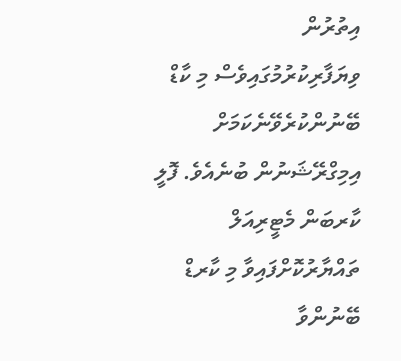އިތުރުން ވިޔަފާރިކުރުމުގައިވެސް މި ކާޑް ބޭނުންކުރެވޭނެކަމަށް އިމިގްރޭޝަނުން ބުނެއެވެ. ފޮލީ ކާރބަން މެޓީރިއަލް ތައްޔާރުކޮށްފައިވާ މި ކާރޑް ބޭނުންވާ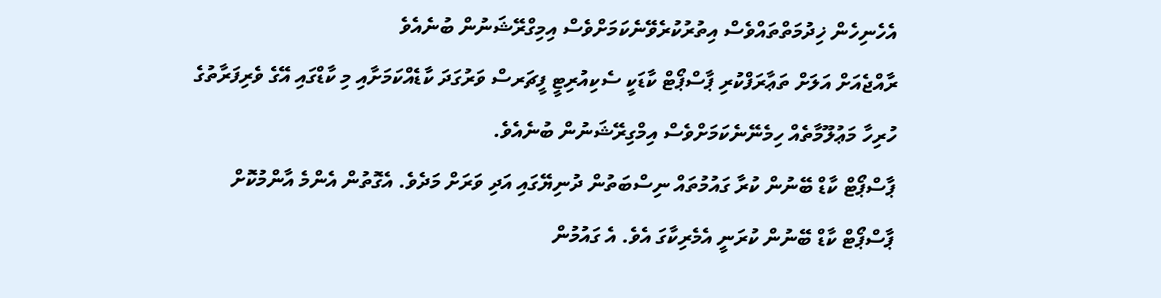އެހެނިހެން ޚިދުމަތްތައްވެސް އިތުރުކުރެވޭނެކަމަށްވެސް އިމިގްރޭޝަނުން ބުނެއެވެ
ރާއްޖެއަށް އަލަށް ތަޢާރަފްކުރި ޕާސްޕޯޓް ކާޑަކީ ސެކިއުރިޓީ ފީޗަރސް ވަރުގަދަ ކާޑެއްކަމަށާއި މި ކާޑްގައި އޭގެ ވެރިފަރާތުގެ ހުރިހާ މަޢުލޫމާތެއް ހިމެނޭނެކަމަށްވެސް އިމްގިރޭޝަނުން ބުނެއެވެ.
ޕާސްޕޯޓް ކާޑް ބޭނުން ކުރާ ގައުމުތައް ނިސްބަތުން ދުނިޔޭގައި އަދި ވަރަށް މަދެވެ. އެގޮތުން އެންމެ އާންމުކޮށް ޕާސްޕޯޓް ކާޑް ބޭނުން ކުރަނީ އެމެރިކާގަ އެވެ. އެ ގައުމުން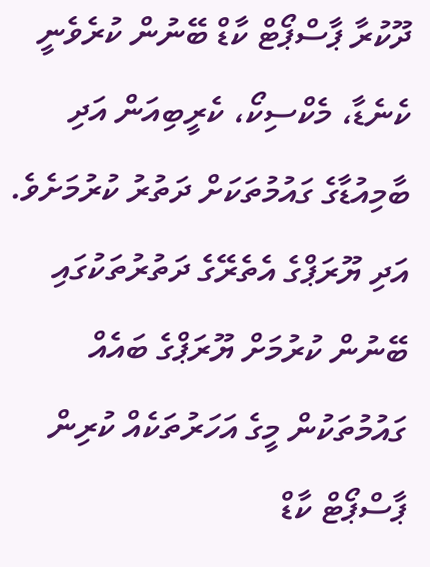ދޫކުރާ ޕާސްޕޯޓް ކާޑް ބޭނުން ކުރެވެނީ ކެނެޑާ، މެކްސިކޯ، ކެރީބިއަން އަދި ބާމިއުޑާގެ ގައުމުތަކަށް ދަތުރު ކުރުމަށެވެ. އަދި ޔޫރަޕްގެ އެތެރޭގެ ދަތުރުތަކުގައި ބޭނުން ކުރުމަށް ޔޫރަޕްގެ ބައެއް ގައުމުތަކުން މީގެ އަހަރުތަކެއް ކުރިން ޕާސްޕޯޓް ކާޑް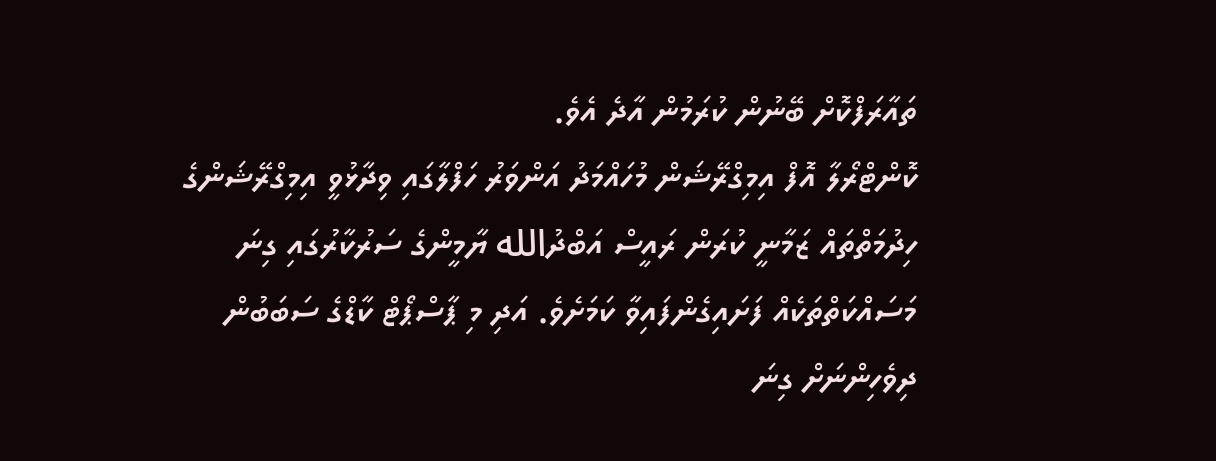ތައާރަފްކޮށް ބޭނުން ކުރަމުން އާދެ އެވެ.
ކޮންޓްރޯލާ އޮފް އިމިގްރޭޝަން މުހައްމަދު އަންވަރު ހަފްލާގައި ވިދާޅުވީ އިމިގްރޭޝަންގެ ހިދުމަތްތައް ޒަމާނީ ކުރަން ރައީސް އަބްދުالله ޔާމީންގެ ސަރުކާރުގައި ގިނަ މަސައްކަތްތަކެއް ފަށައިގެންފައިވާ ކަމަށެވެ. އަދި މި ޕާސްޕޯޓް ކާޑްގެ ސަބަބުން ދިވެހިންނަށް ގިނަ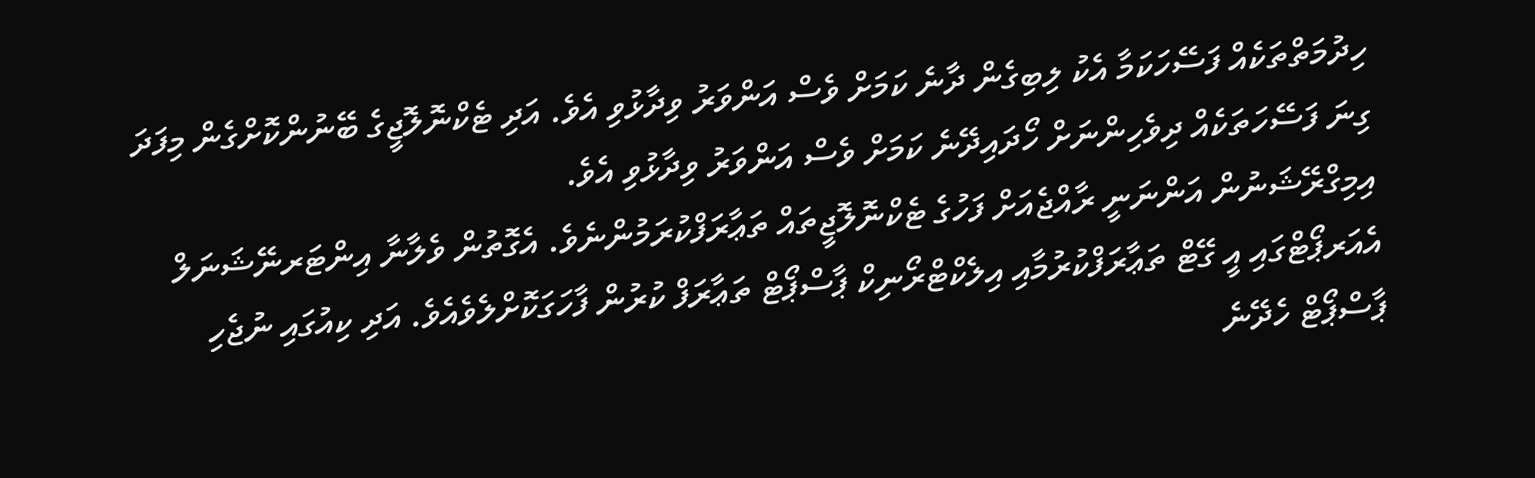ހިދުމަތްތަކެއް ފަސޭހަކަމާ އެކު ލިބިގެން ދާނެ ކަމަށް ވެސް އަންވަރު ވިދާޅުވި އެވެ. އަދި ޓެކްނޮލޮޖީގެ ބޭނުންކޮށްގެން މިފަދަ ގިނަ ފަސޭހަތަކެއް ދިވެހިންނަށް ހޯދައިދޭނެ ކަމަށް ވެސް އަންވަރު ވިދާޅުވި އެވެ.
އިމިގްރޭޝަނުން އަންނަނީ ރާއްޖެއަށް ފަހުގެ ޓެކްނޮލޮޖީތައް ތަޢާރަފްކުރަމުންނެވެ. އެގޮތުން ވެލާނާ އިންޓަރނޭޝަނަލް އެއަރޕޯޓްގައި އީ ގޭޓް ތަޢާރަފްކުރުމާއި އިލެކްޓްރޯނިކް ޕާސްޕޯޓް ތަޢާރަފް ކުރުން ފާހަގަކޮށްލެވެއެވެ. އަދި ކިއުގައި ނުޖެހި ޕާސްޕޯޓް ހެދޭނެ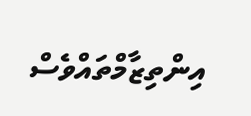އިންތިޒާމްތައްވެސް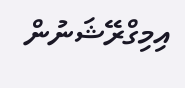އިމިގްރޭޝަނުން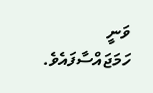ވަނީ ހަމަޖައްސާފައެވެ.